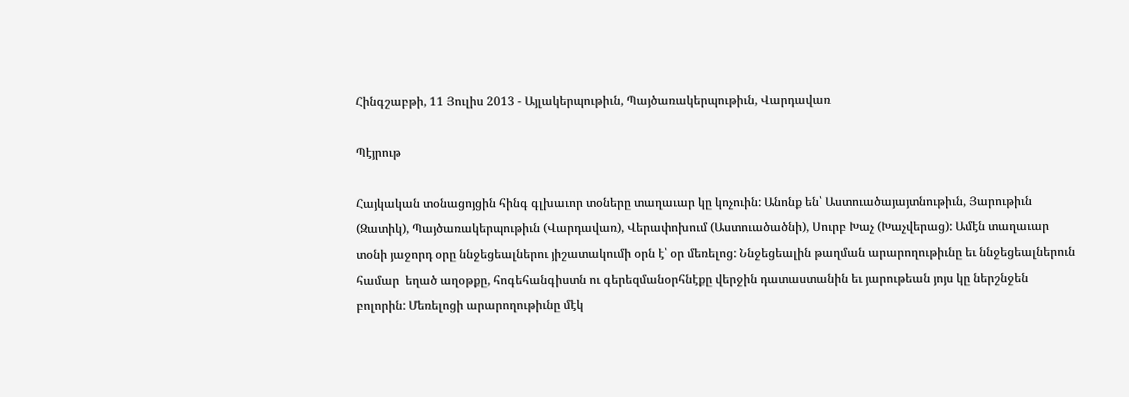Հինգշաբթի, 11 Յուլիս 2013 - Այլակերպութիւն, Պայծառակերպութիւն, Վարդավառ

Պէյրութ

Հայկական տօնացոյցին հինգ գլխաւոր տօները տաղաւար կը կոչուին: Անոնք են՝ Աստուածայայտնութիւն, Յարութիւն (Զատիկ), Պայծառակերպութիւն (Վարդավառ), Վերափոխում (Աստուածածնի), Սուրբ Խաչ (Խաչվերաց): Ամէն տաղաւար տօնի յաջորդ օրը ննջեցեալներու յիշատակումի օրն է՝ օր մեռելոց: Ննջեցեալին թաղման արարողութիւնը եւ ննջեցեալներուն համար  եղած աղօթքը, հոգեհանգիստն ու գերեզմանօրհնէքը վերջին դատաստանին եւ յարութեան յոյս կը ներշնջեն բոլորին: Մեռելոցի արարողութիւնը մէկ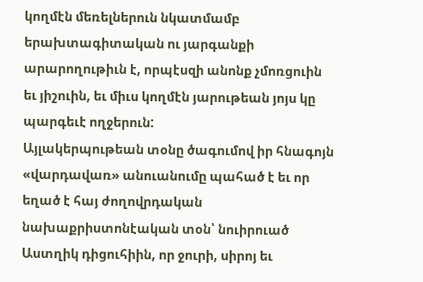կողմէն մեռելներուն նկատմամբ երախտագիտական ու յարգանքի արարողութիւն է, որպէսզի անոնք չմոռցուին եւ յիշուին, եւ միւս կողմէն յարութեան յոյս կը պարգեւէ ողջերուն:
Այլակերպութեան տօնը ծագումով իր հնագոյն «վարդավառ» անուանումը պահած է եւ որ եղած է հայ ժողովրդական նախաքրիստոնէական տօն՝ նուիրուած Աստղիկ դիցուհիին, որ ջուրի, սիրոյ եւ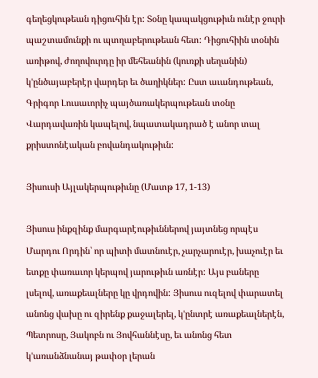գեղեցկութեան դիցուհին էր: Տօնը կապակցութիւն ունէր ջուրի պաշտամունքի ու պտղաբերութեան հետ: Դիցուհիին տօնին առիթով, ժողովուրդը իր մեհեանին (կուռքի սեղանին) կ'ընծայաբերէր վարդեր եւ ծաղիկներ: Ըստ աւանդութեան, Գրիգոր Լուսաւորիչ պայծառակերպութեան տօնը Վարդավառին կապելով, նպատակադրած է անոր տալ քրիստոնէական բովանդակութիւն:

Յիսուսի Այլակերպութիւնը (Մատթ 17, 1-13)

Յիսուս ինքզինք մարգարէութիւններով յայտնեց որպէս Մարդու Որդին՝ որ պիտի մատնուէր, չարչարուէր, խաչուէր եւ ետքը փառաւոր կերպով յարութիւն առնէր: Այս բաները լսելով, առաքեալները կը վրդովին: Յիսուս ուզելով փարատել անոնց վախը ու զիրենք քաջալերել, կ'ընտրէ առաքեալներէն, Պետրոսը, Յակոբն ու Յովհաննէսը, եւ անոնց հետ կ'առանձնանայ թափօր լերան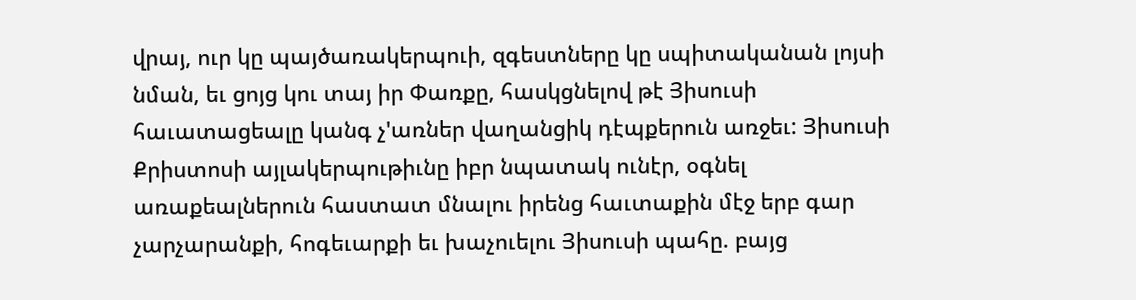վրայ, ուր կը պայծառակերպուի, զգեստները կը սպիտականան լոյսի նման, եւ ցոյց կու տայ իր Փառքը, հասկցնելով թէ Յիսուսի հաւատացեալը կանգ չ'առներ վաղանցիկ դէպքերուն առջեւ: Յիսուսի Քրիստոսի այլակերպութիւնը իբր նպատակ ունէր, օգնել առաքեալներուն հաստատ մնալու իրենց հաւտաքին մէջ երբ գար չարչարանքի, հոգեւարքի եւ խաչուելու Յիսուսի պահը. բայց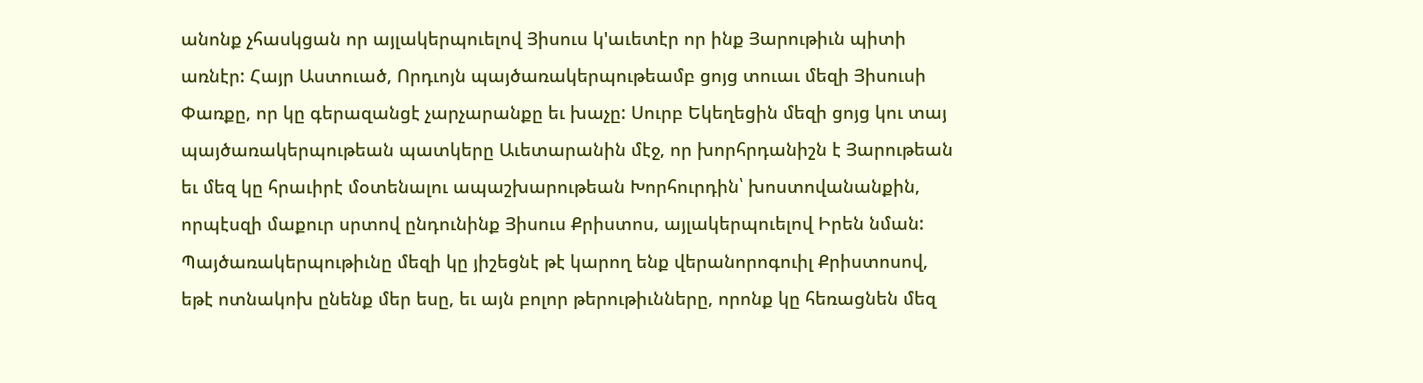անոնք չհասկցան որ այլակերպուելով Յիսուս կ'աւետէր որ ինք Յարութիւն պիտի առնէր: Հայր Աստուած, Որդւոյն պայծառակերպութեամբ ցոյց տուաւ մեզի Յիսուսի Փառքը, որ կը գերազանցէ չարչարանքը եւ խաչը: Սուրբ Եկեղեցին մեզի ցոյց կու տայ պայծառակերպութեան պատկերը Աւետարանին մէջ, որ խորհրդանիշն է Յարութեան եւ մեզ կը հրաւիրէ մօտենալու ապաշխարութեան Խորհուրդին՝ խոստովանանքին, որպէսզի մաքուր սրտով ընդունինք Յիսուս Քրիստոս, այլակերպուելով Իրեն նման: Պայծառակերպութիւնը մեզի կը յիշեցնէ թէ կարող ենք վերանորոգուիլ Քրիստոսով, եթէ ոտնակոխ ընենք մեր եսը, եւ այն բոլոր թերութիւնները, որոնք կը հեռացնեն մեզ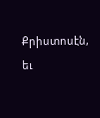Քրիստոսէն, եւ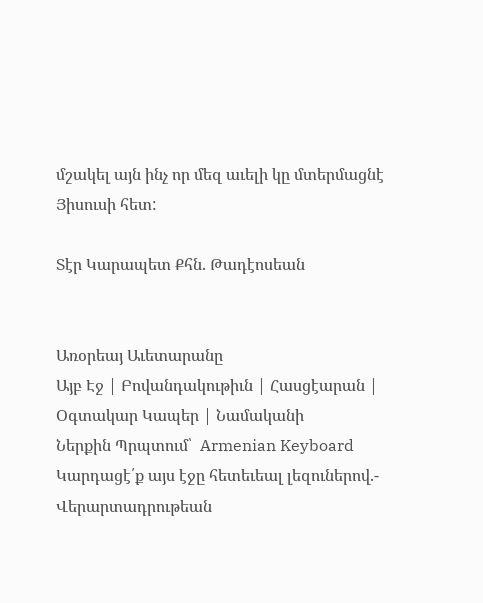մշակել այն ինչ որ մեզ աւելի կը մտերմացնէ Յիսուսի հետ:

Տէր Կարապետ Քհն. Թադէոսեան


Առօրեայ Աւետարանը
Այբ Էջ | Բովանդակութիւն | Հասցէարան | Օգտակար Կապեր | Նամականի
Ներքին Պրպտում՝  Armenian Keyboard
Կարդացէ՛ք այս էջը հետեւեալ լեզուներով.-
Վերարտադրութեան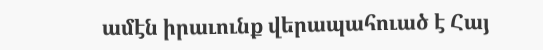ամէն իրաւունք վերապահուած է Հայ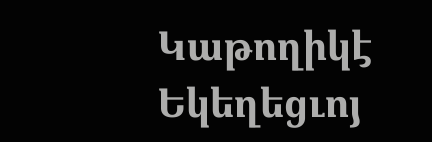Կաթողիկէ Եկեղեցւոյ